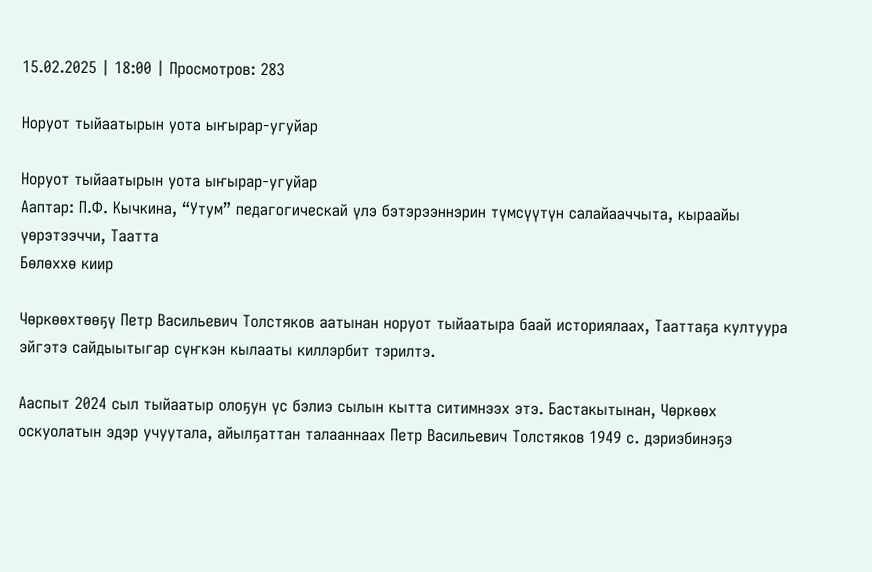15.02.2025 | 18:00 | Просмотров: 283

Норуот тыйаатырын уота ыҥырар-угуйар

Норуот тыйаатырын уота ыҥырар-угуйар
Ааптар: П.Ф. Кычкина, “Утум” педагогическай үлэ бэтэрээннэрин түмсүүтүн салайааччыта, кыраайы үөрэтээччи, Таатта
Бөлөххө киир

Чөркөөхтөөҕү Петр Васильевич Толстяков аатынан норуот тыйаатыра баай историялаах, Тааттаҕа култуура эйгэтэ сайдыытыгар сүҥкэн кылааты киллэрбит тэрилтэ.

Ааспыт 2024 сыл тыйаатыр олоҕун үс бэлиэ сылын кытта ситимнээх этэ. Бастакытынан, Чөркөөх оскуолатын эдэр учуутала, айылҕаттан талааннаах Петр Васильевич Толстяков 1949 с. дэриэбинэҕэ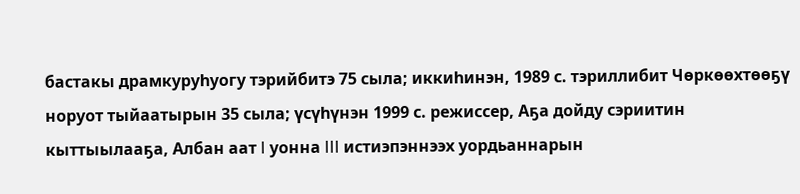бастакы драмкуруһуогу тэрийбитэ 75 сыла; иккиһинэн, 1989 с. тэриллибит Чөркөөхтөөҕү норуот тыйаатырын 35 сыла; үсүһүнэн 1999 с. режиссер, Аҕа дойду сэриитин кыттыылааҕа, Албан аат I уонна III истиэпэннээх уордьаннарын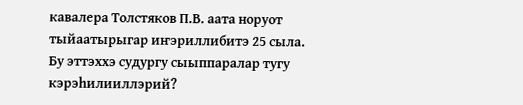кавалера Толстяков П.В. аата норуот тыйаатырыгар иҥэриллибитэ 25 сыла. Бу эттэххэ судургу сыыппаралар тугу кэрэһилииллэрий?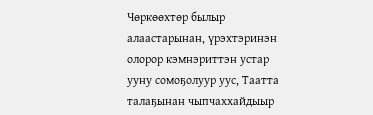Чөркөөхтөр былыр алаастарынан, үрэхтэринэн олорор кэмнэриттэн устар ууну сомоҕолуур уус, Таатта талаҕынан чыпчаххайдыыр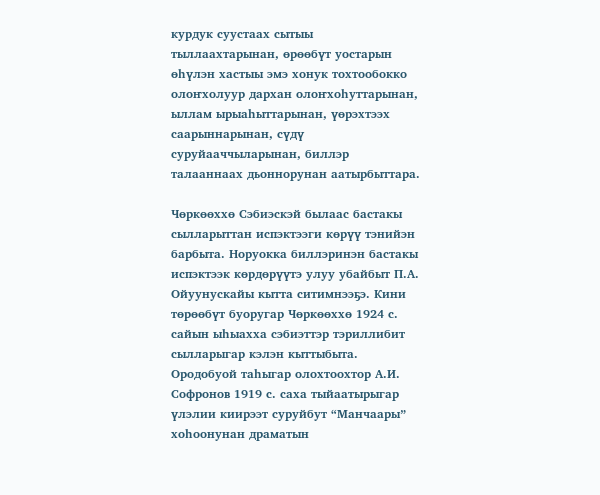курдук суустаах сытыы тыллаахтарынан, өрөөбүт уостарын өһүлэн хастыы эмэ хонук тохтообокко олоҥхолуур дархан олоҥхоһуттарынан, ыллам ырыаһыттарынан, үөрэхтээх саарыннарынан, сүдү суруйааччыларынан, биллэр талааннаах дьоннорунан аатырбыттара.

Чөркөөххө Сэбиэскэй былаас бастакы сылларыттан испэктээги көрүү тэнийэн барбыта. Норуокка биллэринэн бастакы испэктээк көрдөрүүтэ улуу убайбыт П.А. Ойуунускайы кытта ситимнээҕэ. Кини төрөөбүт буоругар Чөркөөххө 1924 с. сайын ыһыахха сэбиэттэр тэриллибит сылларыгар кэлэн кыттыбыта. Ородобуой таһыгар олохтоохтор А.И. Софронов 1919 с. саха тыйаатырыгар үлэлии киирээт суруйбут “Манчаары” хоһоонунан драматын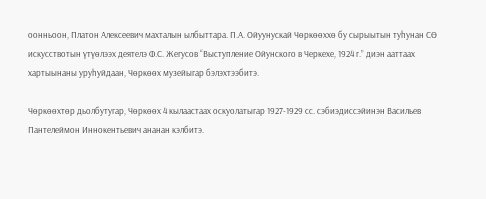оонньоон, Платон Алексеевич махталын ылбыттара. П.А. Ойуунускай Чөркөөххө бу сырыытын туһунан СӨ искусствотын үтүөлээх деятелэ Ф.С. Жегусов “Выступление Ойунского в Черкехе, 1924 г.” диэн ааттаах хартыынаны уруһуйдаан, Чөркөөх музейыгар бэлэхтээбитэ.

Чөркөөхтөр дьолбутугар, Чөркөөх 4 кылаастаах оскуолатыгар 1927-1929 сс. сэбиэдиссэйинэн Васильев Пантелеймон Иннокентьевич ананан кэлбитэ.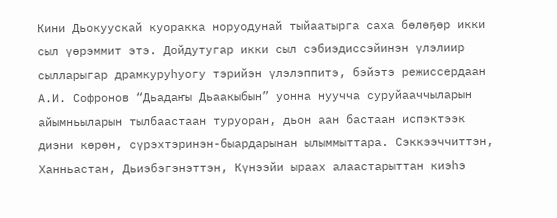Кини Дьокуускай куоракка норуодунай тыйаатырга саха бөлөҕөр икки сыл үөрэммит этэ. Дойдутугар икки сыл сэбиэдиссэйинэн үлэлиир сылларыгар драмкуруһуогу тэрийэн үлэлэппитэ, бэйэтэ режиссердаан А.И. Софронов “Дьадаҥы Дьаакыбын” уонна нуучча суруйааччыларын айымньыларын тылбаастаан туруоран, дьон аан бастаан испэктээк диэни көрөн, сүрэхтэринэн-быардарынан ылыммыттара. Сэккээччиттэн, Ханньастан, Дьиэбэгэнэттэн, Күнээйи ыраах алаастарыттан киэһэ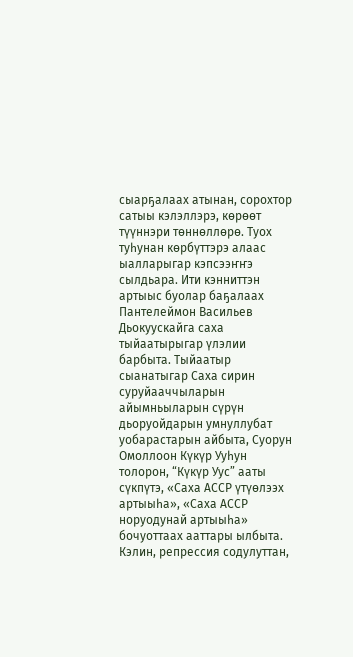сыарҕалаах атынан, сорохтор сатыы кэлэллэрэ, көрөөт түүннэри төннөллөрө. Туох туһунан көрбүттэрэ алаас ыалларыгар кэпсээҥҥэ сылдьара. Ити кэнниттэн артыыс буолар баҕалаах Пантелеймон Васильев Дьокуускайга саха тыйаатырыгар үлэлии барбыта. Тыйаатыр сыанатыгар Саха сирин суруйааччыларын айымньыларын сүрүн дьоруойдарын умнуллубат уобарастарын айбыта, Суорун Омоллоон Күкүр Ууһун толорон, “Күкүр Уус” ааты сүкпүтэ, «Саха АССР үтүөлээх артыыһа», «Саха АССР норуодунай артыыһа» бочуоттаах ааттары ылбыта. Кэлин, репрессия содулуттан,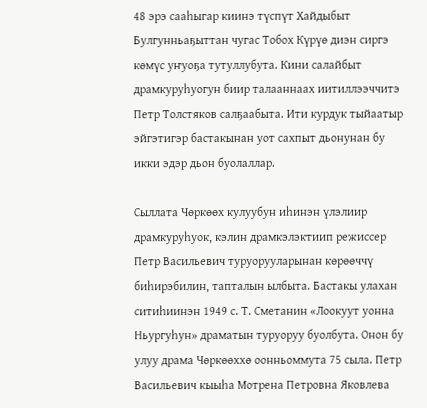48 эрэ сааһыгар киинэ түспүт Хайдыбыт Булгунньаҕыттан чугас Тобох Күрүө диэн сиргэ көмүс уҥуоҕа тутуллубута. Кини салайбыт драмкуруһуогун биир талааннаах иитиллээччитэ Петр Толстяков салҕаабыта. Ити курдук тыйаатыр эйгэтигэр бастакынан уот сахпыт дьонунан бу икки эдэр дьон буолаллар.

Сыллата Чөркөөх кулуубун иһинэн үлэлиир драмкуруһуок, кэлин драмкэлэктиип режиссер Петр Васильевич туруорууларынан көрөөччү биһирэбилин, тапталын ылбыта. Бастакы улахан ситиһиинэн 1949 с. Т. Сметанин «Лоокуут уонна Ньургуһун» драматын туруоруу буолбута. Онон бу улуу драма Чөркөөххө оонньоммута 75 сыла. Петр Васильевич кыыһа Мотрена Петровна Яковлева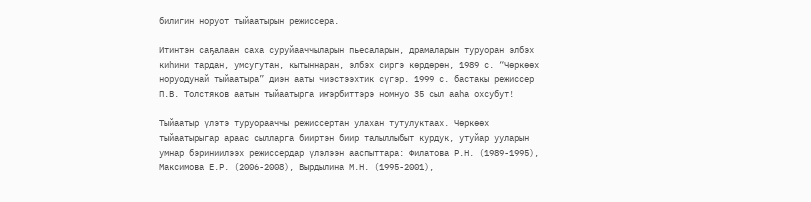билигин норуот тыйаатырын режиссера.

Итинтэн саҕалаан саха суруйааччыларын пьесаларын, драмаларын туруоран элбэх киһини тардан, умсугутан, кытыннаран, элбэх сиргэ көрдөрөн, 1989 с. “Чөркөөх норуодунай тыйаатыра” диэн ааты чиэстээхтик сүгэр. 1999 с. бастакы режиссер П.В. Толстяков аатын тыйаатырга иҥэрбиттэрэ номнуо 35 сыл ааһа охсубут!

Тыйаатыр үлэтэ туруорааччы режиссертан улахан тутулуктаах. Чөркөөх тыйаатырыгар араас сылларга бииртэн биир талыллыбыт курдук, утуйар ууларын умнар бэриниилээх режиссердар үлэлээн ааспыттара: Филатова Р.Н. (1989-1995), Максимова Е.Р. (2006-2008), Вырдылина М.Н. (1995-2001),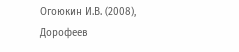Огоюкин И.В. (2008), Дорофеев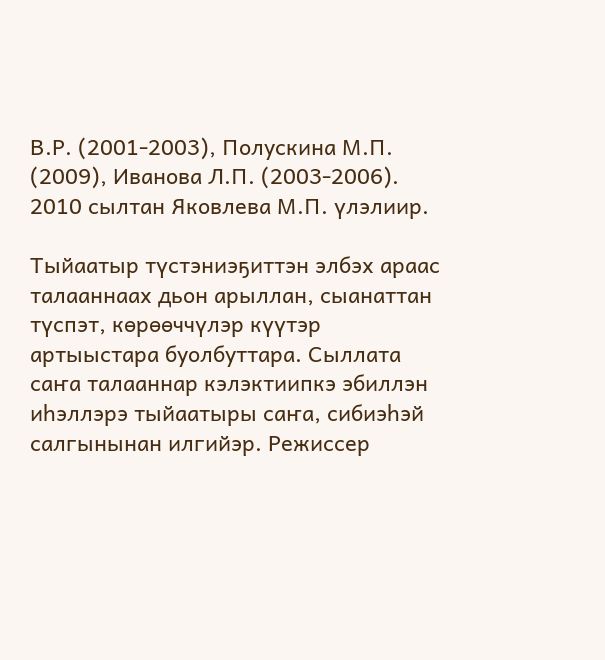В.Р. (2001-2003), Полускина М.П. (2009), Иванова Л.П. (2003-2006). 2010 сылтан Яковлева М.П. үлэлиир.

Тыйаатыр түстэниэҕиттэн элбэх араас талааннаах дьон арыллан, сыанаттан түспэт, көрөөччүлэр күүтэр артыыстара буолбуттара. Сыллата саҥа талааннар кэлэктиипкэ эбиллэн иһэллэрэ тыйаатыры саҥа, сибиэһэй салгынынан илгийэр. Режиссер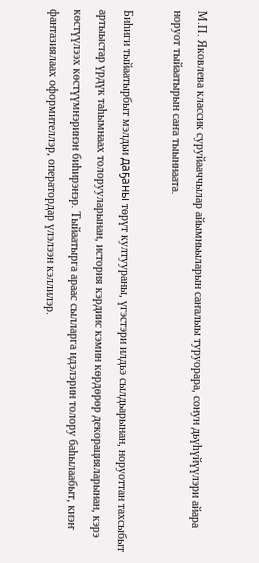М.П. Яковлева классик суруйааччылар айымньыларын саҥалыы туруорара, сонун дьүһүйүүлэри айара норуот тыйаатырын саҥа тыыннаата.

Биһиги тыйаатырбыт мэлдьи даҕаны төрүт култуураны, үгэстэри илдьэ сылдьарынан, норуоттан тахсыбыт артыыстар үрдүк таһымнаах толорууларынан, история кэрдиис кэмин көрдөрөр декорацияларынан, кэрэ көстүүлээх көстүүмнэринэн биһирэнэр. Тыйаатырга араас сылларга идэлэрин толору баһылаабыт, киэҥ фантазиялаах оформителлэр, оператордар үлэлээн кэллилэр.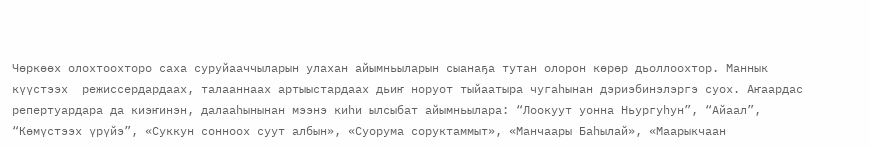Чөркөөх олохтоохторо саха суруйааччыларын улахан айымньыларын сыанаҕа тутан олорон көрөр дьоллоохтор. Маннык күүстээх  режиссердардаах, талааннаах артыыстардаах дьиҥ норуот тыйаатыра чугаһынан дэриэбинэлэргэ суох. Аҥаардас репертуардара да киэҥинэн, далааһынынан мээнэ киһи ылсыбат айымньылара: “Лоокуут уонна Ньургуһун”, “Айаал”, “Көмүстээх үрүйэ”, «Суккун сонноох суут албын», «Суорума соруктаммыт», «Манчаары Баһылай», «Маарыкчаан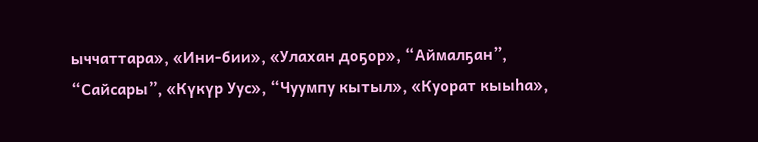ыччаттара», «Ини-бии», «Улахан доҕор», “Аймалҕан”, “Сайсары”, «Күкүр Уус», “Чуумпу кытыл», «Куорат кыыһа»,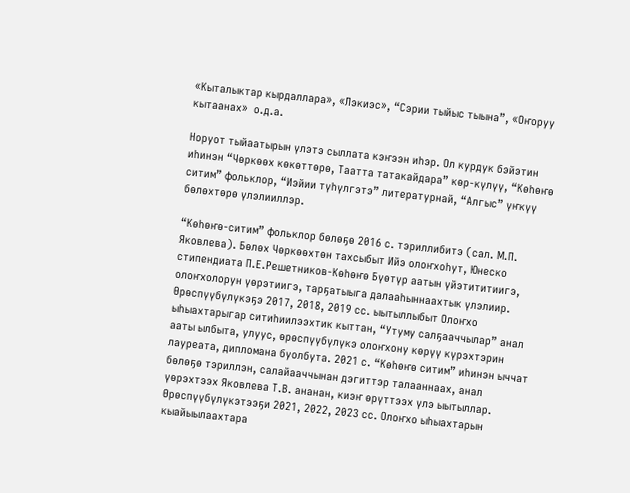«Кыталыктар кырдаллара», «Лэкиэс», “Сэрии тыйыс тыына”, «Оҥоруу кытаанах»  о.д.а.

Норуот тыйаатырын үлэтэ сыллата кэҥээн иһэр. Ол курдук бэйэтин иһинэн “Чөркөөх көкөттөрө, Таатта татакайдара” көр-күлүү, “Көһөҥө ситим” фольклор, “Иэйии түһүлгэтэ” литературнай, “Алгыс” үҥкүү бөлөхтөрө үлэлииллэр.

“Көһөҥө-ситим” фольклор бөлөҕө 2016 с. тэриллибитэ (сал. М.П. Яковлева). Бөлөх Чөркөөхтөн тахсыбыт Ийэ олоҥхоһут, Юнеско стипендиата П.Е.Решетников-Көһөҥө Бүөтүр аатын үйэтититиигэ, олоҥхолорун үөрэтиигэ, тарҕатыыга далааһыннаахтык үлэлиир. Өрөспүүбүлүкэҕэ 2017, 2018, 2019 сс. ыытыллыбыт Олоҥхо ыһыахтарыгар ситиһиилээхтик кыттан, “Утуму салҕааччылар” анал ааты ылбыта, улуус, өрөспүүбүлүкэ олоҥхону көрүү күрэхтэрин лауреата, дипломана буолбута. 2021 с. “Көһөҥө ситим” иһинэн ыччат бөлөҕө тэриллэн, салайааччынан дэгиттэр талааннаах, анал үөрэхтээх Яковлева Т.В. ананан, киэҥ өрүттээх үлэ ыытыллар. Өрөспүүбүлүкэтээҕи 2021, 2022, 2023 сс. Олоҥхо ыһыахтарын кыайыылаахтара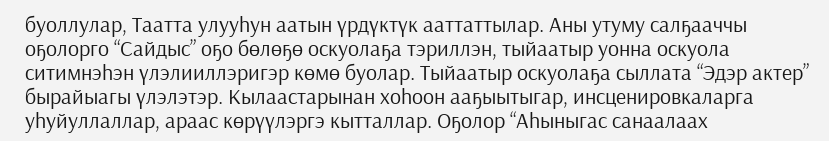буоллулар, Таатта улууһун аатын үрдүктүк ааттаттылар. Аны утуму салҕааччы оҕолорго “Сайдыс” оҕо бөлөҕө оскуолаҕа тэриллэн, тыйаатыр уонна оскуола ситимнэһэн үлэлииллэригэр көмө буолар. Тыйаатыр оскуолаҕа сыллата “Эдэр актер” бырайыагы үлэлэтэр. Кылаастарынан хоһоон ааҕыытыгар, инсценировкаларга уһуйуллаллар, араас көрүүлэргэ кытталлар. Оҕолор “Аһыныгас санаалаах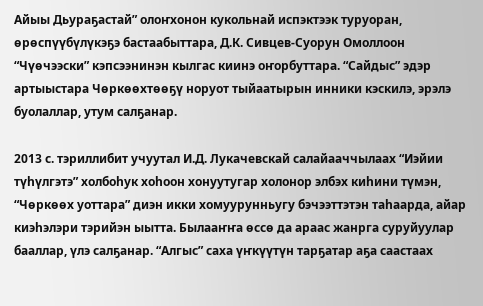Айыы Дьураҕастай” олоҥхонон кукольнай испэктээк туруоран, өрөспүүбүлүкэҕэ бастаабыттара, Д.К. Сивцев-Суорун Омоллоон “Чүөчээски” кэпсээнинэн кылгас киинэ оҥорбуттара. “Сайдыс” эдэр артыыстара Чөркөөхтөөҕү норуот тыйаатырын инники кэскилэ, эрэлэ буолаллар, утум салҕанар.

2013 с. тэриллибит учуутал И.Д. Лукачевскай салайааччылаах “Иэйии түһүлгэтэ” холбоһук хоһоон хонуутугар холонор элбэх киһини түмэн, “Чөркөөх уоттара” диэн икки хомуурунньугу бэчээттэтэн таһаарда, айар киэһэлэри тэрийэн ыытта. Былааҥҥа өссө да араас жанрга суруйуулар бааллар, үлэ салҕанар. “Алгыс” саха үҥкүүтүн тарҕатар аҕа саастаах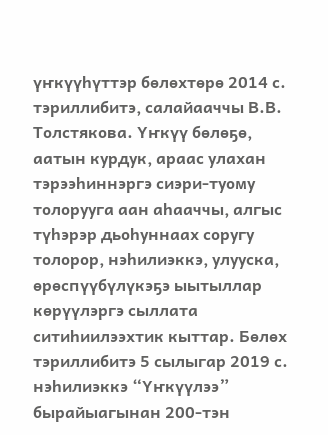үҥкүүһүттэр бөлөхтөрө 2014 с. тэриллибитэ, салайааччы В.В. Толстякова. Үҥкүү бөлөҕө, аатын курдук, араас улахан тэрээһиннэргэ сиэри-туому толорууга аан аһааччы, алгыс түһэрэр дьоһуннаах соругу толорор, нэһилиэккэ, улууска, өрөспүүбүлүкэҕэ ыытыллар көрүүлэргэ сыллата ситиһиилээхтик кыттар. Бөлөх тэриллибитэ 5 сылыгар 2019 с. нэһилиэккэ “Үҥкүүлээ” бырайыагынан 200-тэн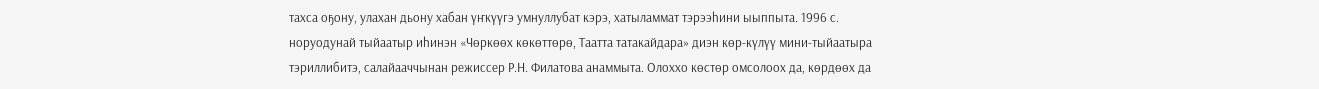тахса оҕону, улахан дьону хабан үҥкүүгэ умнуллубат кэрэ, хатыламмат тэрээһини ыыппыта. 1996 с. норуодунай тыйаатыр иһинэн «Чөркөөх көкөттөрө, Таатта татакайдара» диэн көр-күлүү мини-тыйаатыра тэриллибитэ, салайааччынан режиссер Р.Н. Филатова анаммыта. Олоххо көстөр омсолоох да, көрдөөх да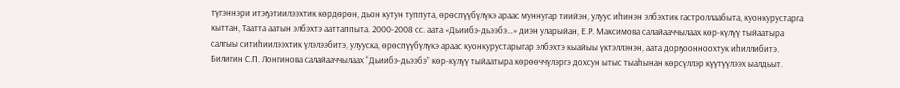түгэннэри итэҕэтиилээхтик көрдөрөн, дьон кутун туппута, өрөспүүбүлүкэ араас муннугар тиийэн, улуус иһинэн элбэхтик гастроллаабыта, куонкурустарга кыттан, Таатта аатын элбэхтэ ааттаппыта. 2000-2008 сс. аата «Дьиибэ-дьээбэ…» диэн уларыйан, Е.Р. Максимова салайааччылаах көр-күлүү тыйаатыра салгыы ситиһиилээхтик үлэлээбитэ, улууска, өрөспүүбүлүкэ араас куонкурустарыгар элбэхтэ кыайыы үктэллэнэн, аата дорҕоонноохтук иһиллибитэ. Билигин С.П. Лонгинова салайааччылаах “Дьиибэ-дьээбэ” көр-күлүү тыйаатыра көрөөччүлэргэ дохсун ытыс тыаһынан көрсүллэр күүтүүлээх ыалдьыт.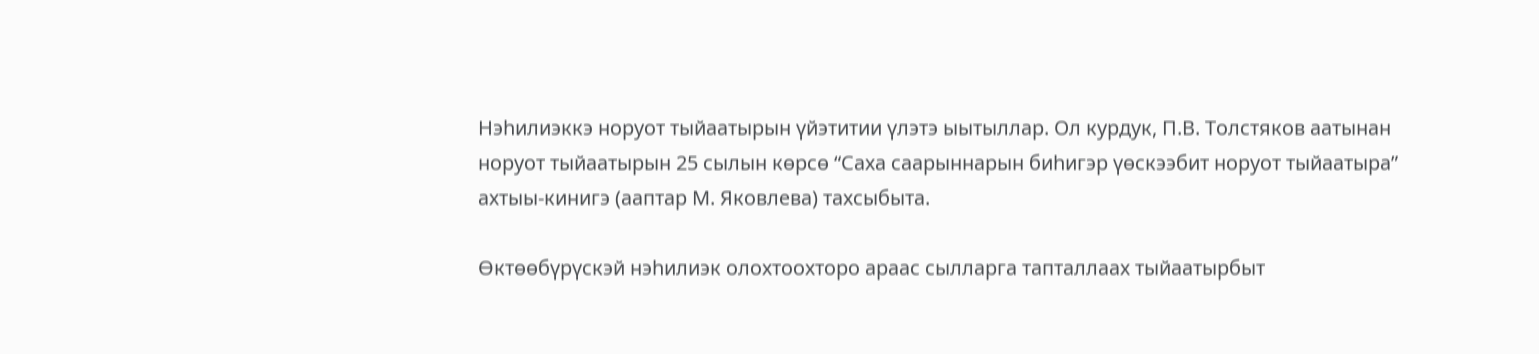Нэһилиэккэ норуот тыйаатырын үйэтитии үлэтэ ыытыллар. Ол курдук, П.В. Толстяков аатынан норуот тыйаатырын 25 сылын көрсө “Саха саарыннарын биһигэр үөскээбит норуот тыйаатыра” ахтыы-кинигэ (ааптар М. Яковлева) тахсыбыта.

Өктөөбүрүскэй нэһилиэк олохтоохторо араас сылларга тапталлаах тыйаатырбыт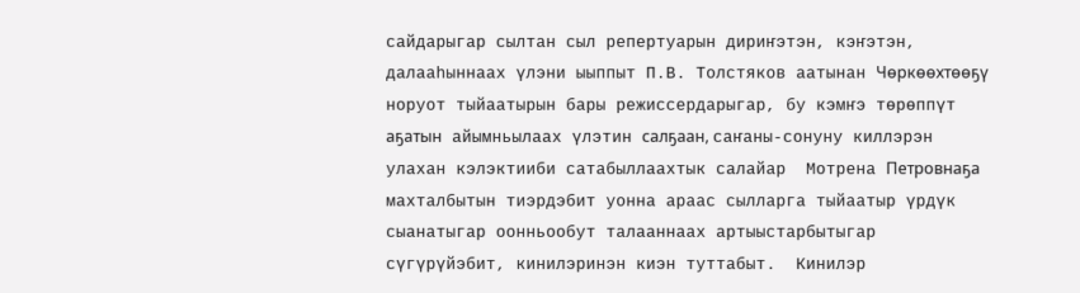сайдарыгар сылтан сыл репертуарын дириҥэтэн, кэҥэтэн, далааһыннаах үлэни ыыппыт П.В. Толстяков аатынан Чөркөөхтөөҕү норуот тыйаатырын бары режиссердарыгар, бу кэмҥэ төрөппүт аҕатын айымньылаах үлэтин салҕаан, саҥаны-сонуну киллэрэн улахан кэлэктииби сатабыллаахтык салайар  Мотрена Петровнаҕа махталбытын тиэрдэбит уонна араас сылларга тыйаатыр үрдүк сыанатыгар оонньообут талааннаах артыыстарбытыгар сүгүрүйэбит, кинилэринэн киэн туттабыт.  Кинилэр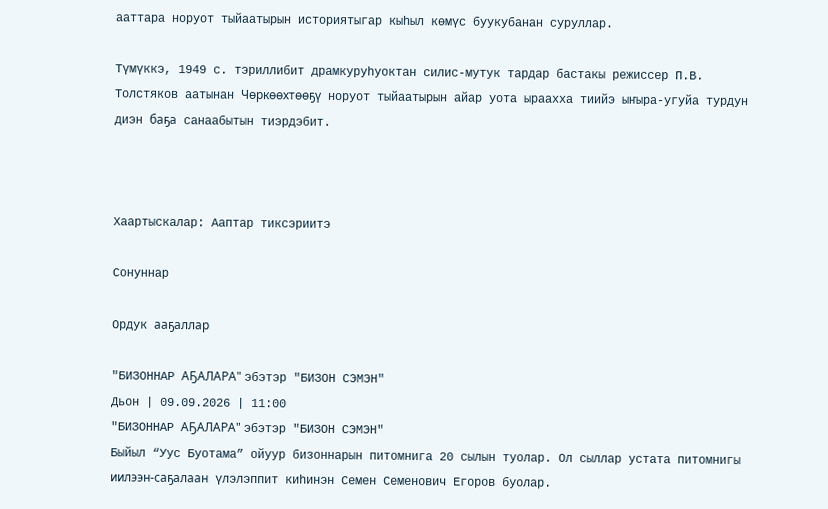ааттара норуот тыйаатырын историятыгар кыһыл көмүс буукубанан суруллар.

Түмүккэ, 1949 с. тэриллибит драмкуруһуоктан силис-мутук тардар бастакы режиссер П.В. Толстяков аатынан Чөркөөхтөөҕү норуот тыйаатырын айар уота ыраахха тиийэ ыҥыра-угуйа турдун диэн баҕа санаабытын тиэрдэбит.



Хаартыскалар: Ааптар тиксэриитэ

Сонуннар

Ордук ааҕаллар

"БИЗОННАР АҔАЛАРА" эбэтэр "БИЗОН СЭМЭН"
Дьон | 09.09.2026 | 11:00
"БИЗОННАР АҔАЛАРА" эбэтэр "БИЗОН СЭМЭН"
Быйыл “Уус Буотама” ойуур бизоннарын питомнига 20 сылын туолар. Ол сыллар устата питомнигы иилээн-саҕалаан үлэлэппит киһинэн Семен Семенович Егоров буолар.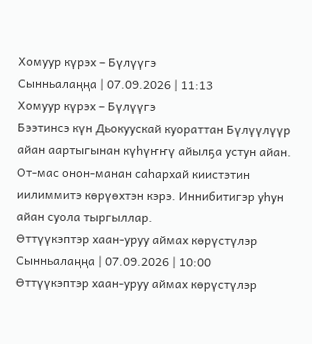Хомуур күрэх – Бүлүүгэ
Сынньалаңңа | 07.09.2026 | 11:13
Хомуур күрэх – Бүлүүгэ
Бээтинсэ күн Дьокуускай куораттан Бүлүүлүүр айан аартыгынан күһүҥҥү айылҕа устун айан. От-мас онон-манан саһархай киистэтин иилиммитэ көрүөхтэн кэрэ. Иннибитигэр уһун айан суола тыргыллар.
Өттүүкэптэр хаан-уруу аймах көрүстүлэр
Сынньалаңңа | 07.09.2026 | 10:00
Өттүүкэптэр хаан-уруу аймах көрүстүлэр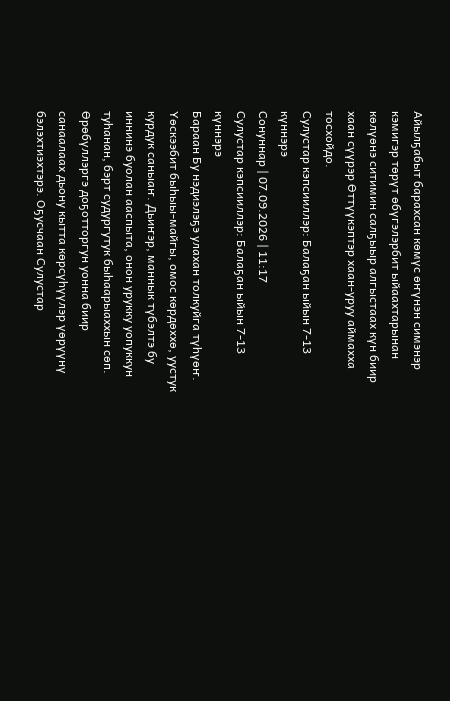Айылҕабыт барахсан көмүс өҥүнэн симэнэр кэмигэр төрүт өбүгэлэрбит ыйаахтарынан көлүөнэ ситимин салҕыыр алгыстаах күн биир хаан сүүрэр Өттүүкэптэр хаан-уруу аймахха тосхойдо.
Сулустар кэпсииллэр: Балаҕан ыйын 7-13 күннэрэ
Сонуннар | 07.09.2026 | 11:17
Сулустар кэпсииллэр: Балаҕан ыйын 7-13 күннэрэ
Бараан Бу нэдиэлэҕэ улахан толкуйга түһүөҥ. Үөскээбит быһыы-майгы, омос көрдөххө, уустук курдук саныаҥ. Дьиҥэр, маннык түбэлтэ бу иннинэ буолан ааспыта, онон урукку уопуккун туһанан, бэрт судургутук быһаарыаххын сөп. Өрөбүллэргэ доҕотторгун уонна биир санаалаах дьону кытта көрсүһүүлэр үөрүүнү бэлэхтиэхтэрэ. Оҕусчаан Сулустар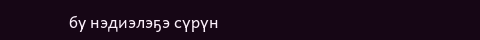бу нэдиэлэҕэ сүрүн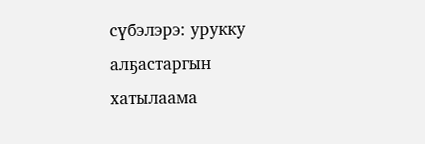сүбэлэрэ: урукку алҕастаргын хатылаама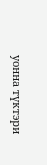уонна түктэри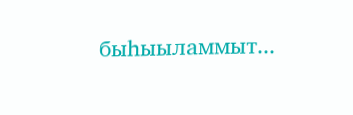быһыыламмыт...